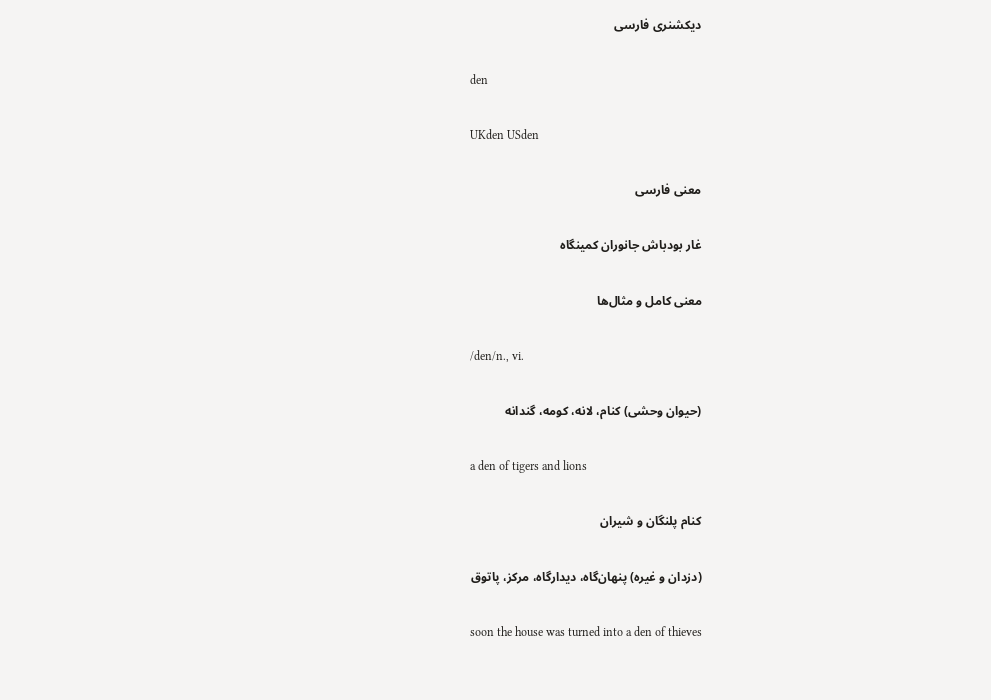دیکشنری فارسی

den

UKden USden

معنی فارسی

غار بودباش جانوران کمينگاه

معنی کامل و مثال‌ها

/den/n., vi.

(حیوان وحشی) کنام، لانه، کومه، گندانه

a den of tigers and lions

کنام پلنگان و شیران

(دزدان و غیره) پنهان‌گاه، دیدارگاه، مرکز، پاتوق

soon the house was turned into a den of thieves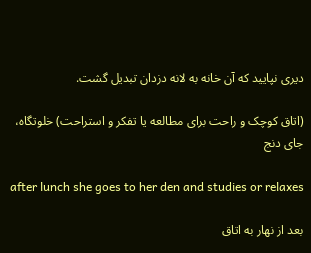دیری نپایید که آن خانه به لانه دزدان تبدیل گشت.

(اتاق کوچک و راحت برای مطالعه یا تفکر و استراحت) خلوتگاه، جای دنج

after lunch she goes to her den and studies or relaxes

بعد از نهار به اتاق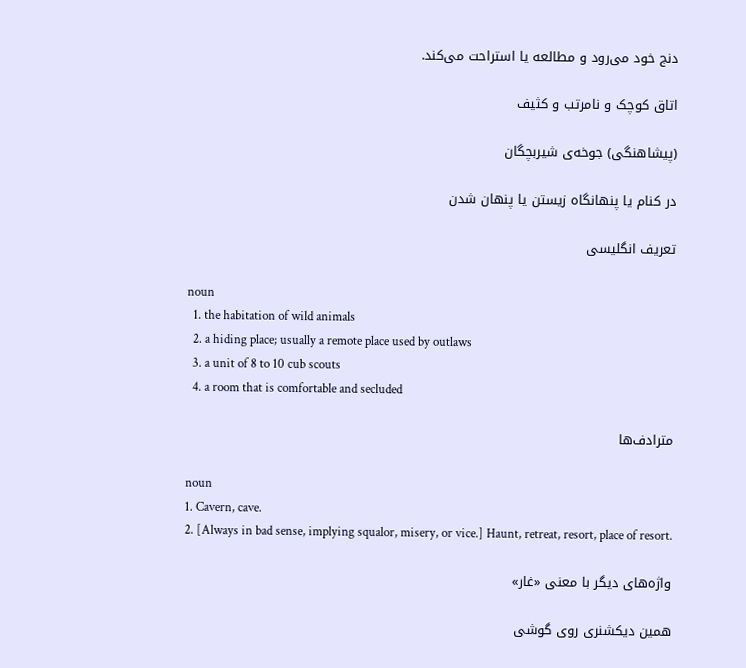دنج خود می‌رود و مطالعه یا استراحت می‌کند.

اتاق کوچک و نامرتب و کثیف

(پیشاهنگی) جوخه‌ی شیربچگان

در کنام یا پنهانگاه زیستن یا پنهان شدن

تعریف انگلیسی

noun
  1. the habitation of wild animals
  2. a hiding place; usually a remote place used by outlaws
  3. a unit of 8 to 10 cub scouts
  4. a room that is comfortable and secluded

مترادف‌ها

noun
1. Cavern, cave.
2. [Always in bad sense, implying squalor, misery, or vice.] Haunt, retreat, resort, place of resort.

واژه‌های دیگر با معنی «غار»

همین دیکشنری روی گوشی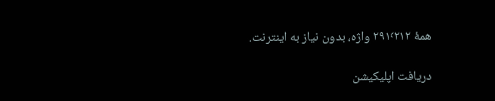همهٔ ۲۹۱٬۲۱۲ واژه، بدون نیاز به اینترنت.

دریافت اپلیکیشن